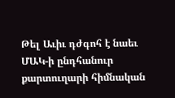Թել Աւիւ դժգոհ է նաեւ ՄԱԿ-ի ընդհանուր քարտուղարի հիմնական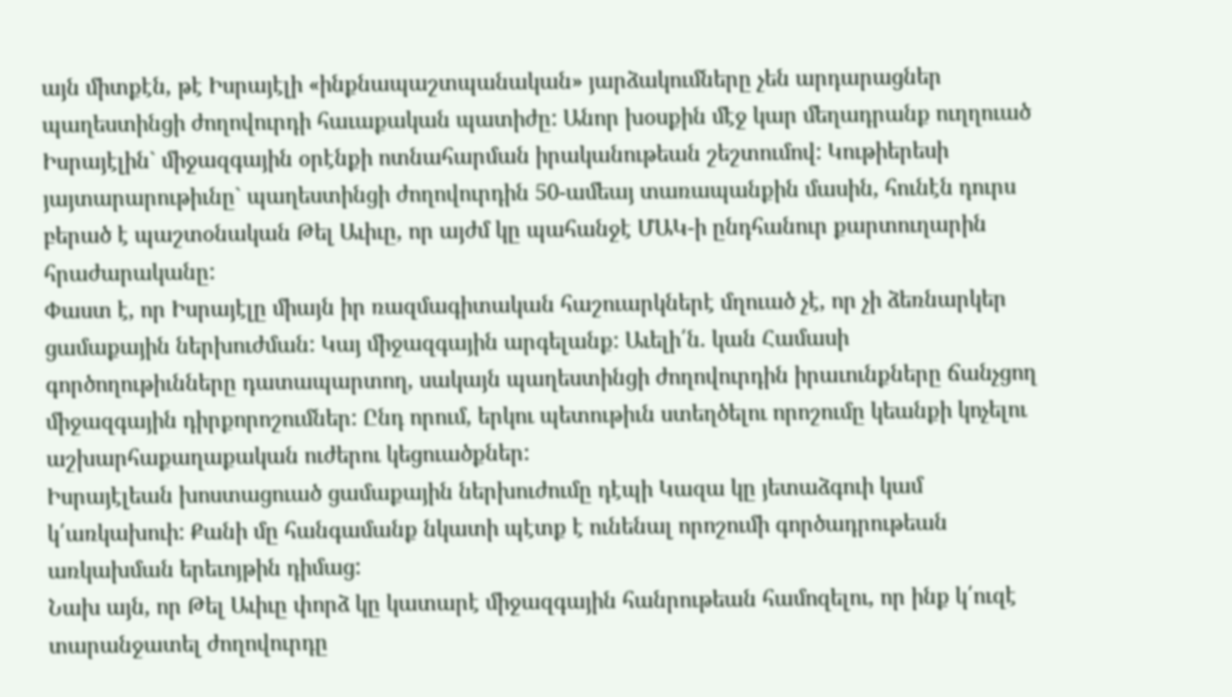այն միտքէն, թէ Իսրայէլի «ինքնապաշտպանական» յարձակումները չեն արդարացներ պաղեստինցի ժողովուրդի հաւաքական պատիժը: Անոր խօսքին մէջ կար մեղադրանք ուղղուած Իսրայէլին` միջազգային օրէնքի ոտնահարման իրականութեան շեշտումով: Կութիերեսի յայտարարութիւնը` պաղեստինցի ժողովուրդին 50-ամեայ տառապանքին մասին, հունէն դուրս բերած է պաշտօնական Թել Աւիւը, որ այժմ կը պահանջէ ՄԱԿ-ի ընդհանուր քարտուղարին հրաժարականը:
Փաստ է, որ Իսրայէլը միայն իր ռազմագիտական հաշուարկներէ մղուած չէ, որ չի ձեռնարկեր ցամաքային ներխուժման: Կայ միջազգային արգելանք: Աւելի՛ն. կան Համասի գործողութիւնները դատապարտող, սակայն պաղեստինցի ժողովուրդին իրաւունքները ճանչցող միջազգային դիրքորոշումներ: Ընդ որում, երկու պետութիւն ստեղծելու որոշումը կեանքի կոչելու աշխարհաքաղաքական ուժերու կեցուածքներ:
Իսրայէլեան խոստացուած ցամաքային ներխուժումը դէպի Կազա կը յետաձգուի կամ կ՛առկախուի: Քանի մը հանգամանք նկատի պէտք է ունենալ որոշումի գործադրութեան առկախման երեւոյթին դիմաց:
Նախ այն, որ Թել Աւիւը փորձ կը կատարէ միջազգային հանրութեան համոզելու, որ ինք կ՛ուզէ տարանջատել ժողովուրդը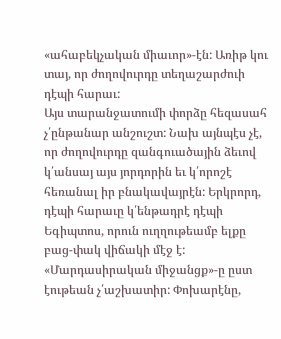«ահաբեկչական միաւոր»-էն: Առիթ կու տայ, որ ժողովուրդը տեղաշարժուի դէպի հարաւ:
Այս տարանջատումի փորձը հեզասահ չ՛ընթանար անշուշտ: Նախ այնպէս չէ, որ ժողովուրդը զանգուածային ձեւով կ՛անսայ այս յորդորին եւ կ՛որոշէ հեռանալ իր բնակավայրէն: Երկրորդ, դէպի հարաւը կ՛ենթադրէ դէպի Եգիպտոս, որուն ուղղութեամբ ելքը բաց-փակ վիճակի մէջ է: «Մարդասիրական միջանցք»-ը ըստ էութեան չ՛աշխատիր: Փոխարէնը,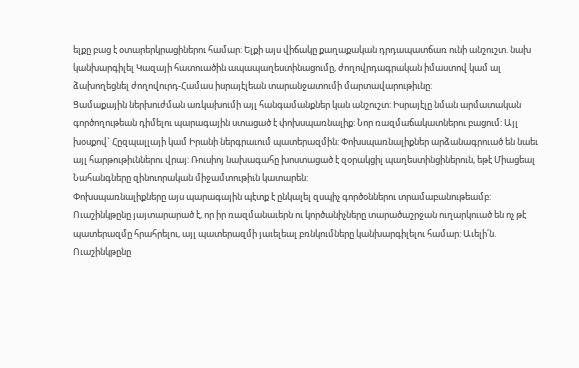ելքը բաց է օտարերկրացիներու համար: Ելքի այս վիճակը քաղաքական դրդապատճառ ունի անշուշտ. նախ կանխարգիլել Կազայի հատուածին ապապաղեստինացումը, ժողովրդագրական իմաստով կամ ալ ձախողեցնել ժողովուրդ-Համաս իսրայէլեան տարանջատումի մարտավարութիւնը:
Ցամաքային ներխուժման առկախումի այլ հանգամանքներ կան անշուշտ: Իսրայէլը նման արմատական գործողութեան դիմելու պարագային ստացած է փոխսպառնալիք: Նոր ռազմաճակատներու բացում: Այլ խօսքով` Հըզպալլայի կամ Իրանի ներգրաւում պատերազմին: Փոխսպառնալիքներ արձանագրուած են նաեւ այլ հարթութիւններու վրայ: Ռուսիոյ նախագահը խոստացած է զօրակցիլ պաղեստինցիներուն, եթէ Միացեալ Նահանգները զինուորական միջամտութիւն կատարեն:
Փոխսպառնալիքները այս պարագային պէտք է ընկալել զսպիչ գործօններու տրամաբանութեամբ: Ուաշինկթընը յայտարարած է, որ իր ռազմանաւերն ու կործանիչները տարածաշրջան ուղարկուած են ոչ թէ պատերազմը հրահրելու, այլ պատերազմի յաւելեալ բռնկումները կանխարգիլելու համար: Աւելի՛ն. Ուաշինկթընը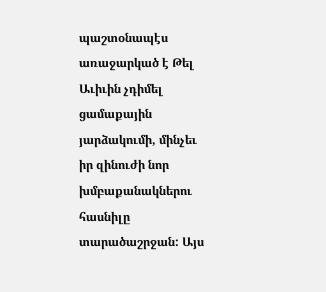պաշտօնապէս առաջարկած է Թել Աւիւին չդիմել ցամաքային յարձակումի, մինչեւ իր զինուժի նոր խմբաքանակներու հասնիլը տարածաշրջան: Այս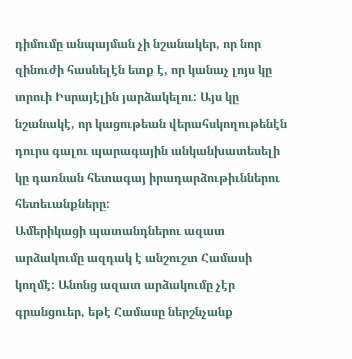դիմումը անպայման չի նշանակեր, որ նոր զինուժի հասնելէն ետք է, որ կանաչ լոյս կը տրուի Իսրայէլին յարձակելու: Այս կը նշանակէ, որ կացութեան վերահսկողութենէն դուրս գալու պարագային անկանխատեսելի կը դառնան հետագայ իրադարձութիւններու հետեւանքները:
Ամերիկացի պատանդներու ազատ արձակումը ազդակ է անշուշտ Համասի կողմէ: Անոնց ազատ արձակումը չէր գրանցուեր, եթէ Համասը ներշնչանք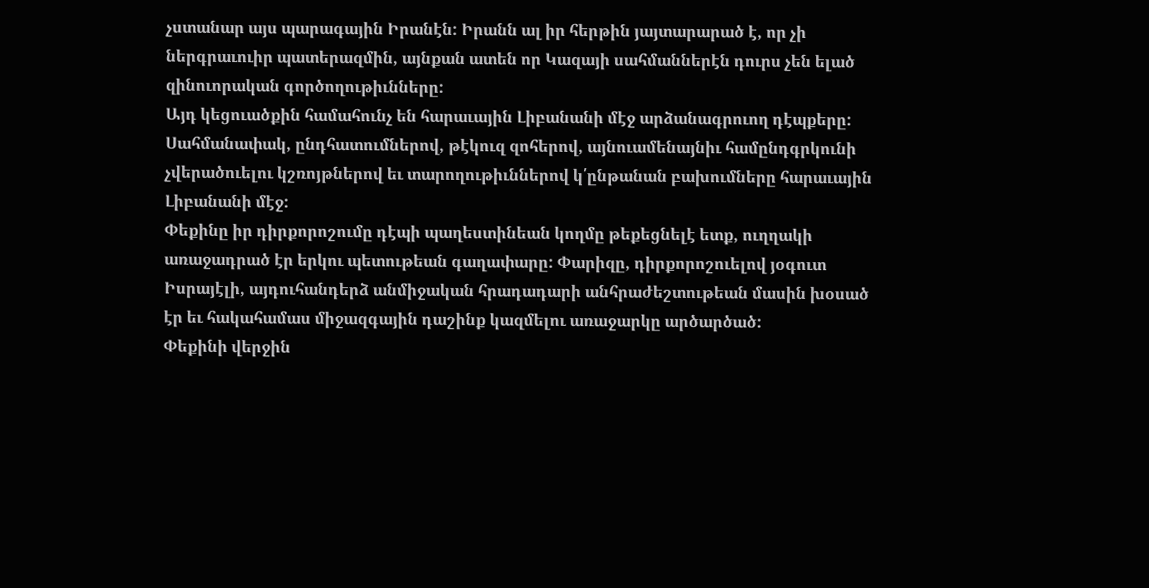չստանար այս պարագային Իրանէն: Իրանն ալ իր հերթին յայտարարած է, որ չի ներգրաւուիր պատերազմին, այնքան ատեն որ Կազայի սահմաններէն դուրս չեն ելած զինուորական գործողութիւնները:
Այդ կեցուածքին համահունչ են հարաւային Լիբանանի մէջ արձանագրուող դէպքերը: Սահմանափակ, ընդհատումներով, թէկուզ զոհերով, այնուամենայնիւ համընդգրկունի չվերածուելու կշռոյթներով եւ տարողութիւններով կ՛ընթանան բախումները հարաւային Լիբանանի մէջ:
Փեքինը իր դիրքորոշումը դէպի պաղեստինեան կողմը թեքեցնելէ ետք, ուղղակի առաջադրած էր երկու պետութեան գաղափարը: Փարիզը, դիրքորոշուելով յօգուտ Իսրայէլի, այդուհանդերձ անմիջական հրադադարի անհրաժեշտութեան մասին խօսած էր եւ հակահամաս միջազգային դաշինք կազմելու առաջարկը արծարծած:
Փեքինի վերջին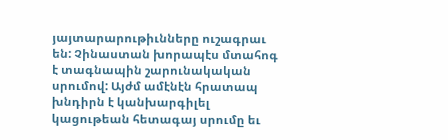յայտարարութիւնները ուշագրաւ են: Չինաստան խորապէս մտահոգ է տագնապին շարունակական սրումով: Այժմ ամէնէն հրատապ խնդիրն է կանխարգիլել կացութեան հետագայ սրումը եւ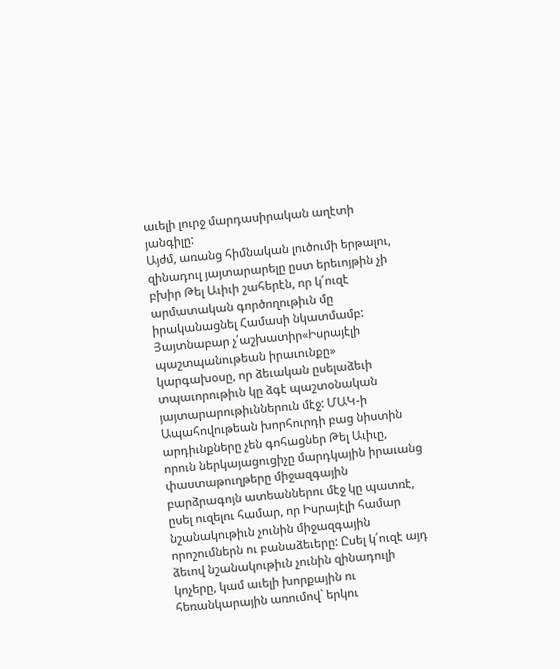աւելի լուրջ մարդասիրական աղէտի յանգիլը:
Այժմ, առանց հիմնական լուծումի երթալու, զինադուլ յայտարարելը ըստ երեւոյթին չի բխիր Թել Աւիւի շահերէն, որ կ՛ուզէ արմատական գործողութիւն մը իրականացնել Համասի նկատմամբ:
Յայտնաբար չ՛աշխատիր«Իսրայէլի պաշտպանութեան իրաւունքը» կարգախօսը, որ ձեւական ըսելաձեւի տպաւորութիւն կը ձգէ պաշտօնական յայտարարութիւններուն մէջ: ՄԱԿ-ի Ապահովութեան խորհուրդի բաց նիստին արդիւնքները չեն գոհացներ Թել Աւիւը, որուն ներկայացուցիչը մարդկային իրաւանց փաստաթուղթերը միջազգային բարձրագոյն ատեաններու մէջ կը պատռէ, ըսել ուզելու համար, որ Իսրայէլի համար նշանակութիւն չունին միջազգային որոշումներն ու բանաձեւերը: Ըսել կ՛ուզէ այդ ձեւով նշանակութիւն չունին զինադուլի կոչերը, կամ աւելի խորքային ու հեռանկարային առումով` երկու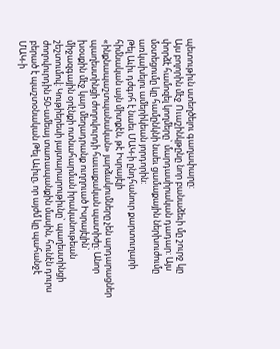պետութիւն ստեղծելու գաղափարը:
Այս բոլորին մէջ Ուաշինկթընը նոր բանաձեւի մը շուրջ կը փորձէ համոզել կողմերը` մարդասիրական դադար: Այս մօտեցումը կը համընկնի նաեւ ցամաքային ներխուժումը առկախելու ամերիկեան յորդորին:
Թել Աւիւ դժգոհ է նաեւ ՄԱԿ-ի ընդհանուր քարտուղարի հիմնական այն միտքէն, թէ Իսրայէլի «ինքնապաշտպանական» յարձակումները չեն արդարացներ պաղեստինցի ժողովուրդի հաւաքական պատիժը: Անոր խօսքին մէջ կար մեղադրանք ուղղուած Իսրայէլին` միջազգային օրէնքի ոտնահարման իրականութեան շեշտումով: Կութիերեսի յայտարարութիւնը` պաղեստինցի ժողովուրդին 50-ամեայ տառապանքին մասին, հունէն դուրս բերած է պաշտօնական Թել Աւիւը, որ այժմ կը պահանջէ ՄԱԿ-ի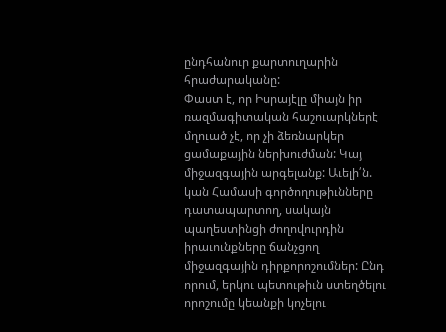ընդհանուր քարտուղարին հրաժարականը:
Փաստ է, որ Իսրայէլը միայն իր ռազմագիտական հաշուարկներէ մղուած չէ, որ չի ձեռնարկեր ցամաքային ներխուժման: Կայ միջազգային արգելանք: Աւելի՛ն. կան Համասի գործողութիւնները դատապարտող, սակայն պաղեստինցի ժողովուրդին իրաւունքները ճանչցող միջազգային դիրքորոշումներ: Ընդ որում, երկու պետութիւն ստեղծելու որոշումը կեանքի կոչելու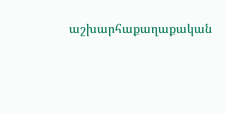աշխարհաքաղաքական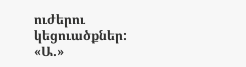ուժերու կեցուածքներ:
«Ա.»